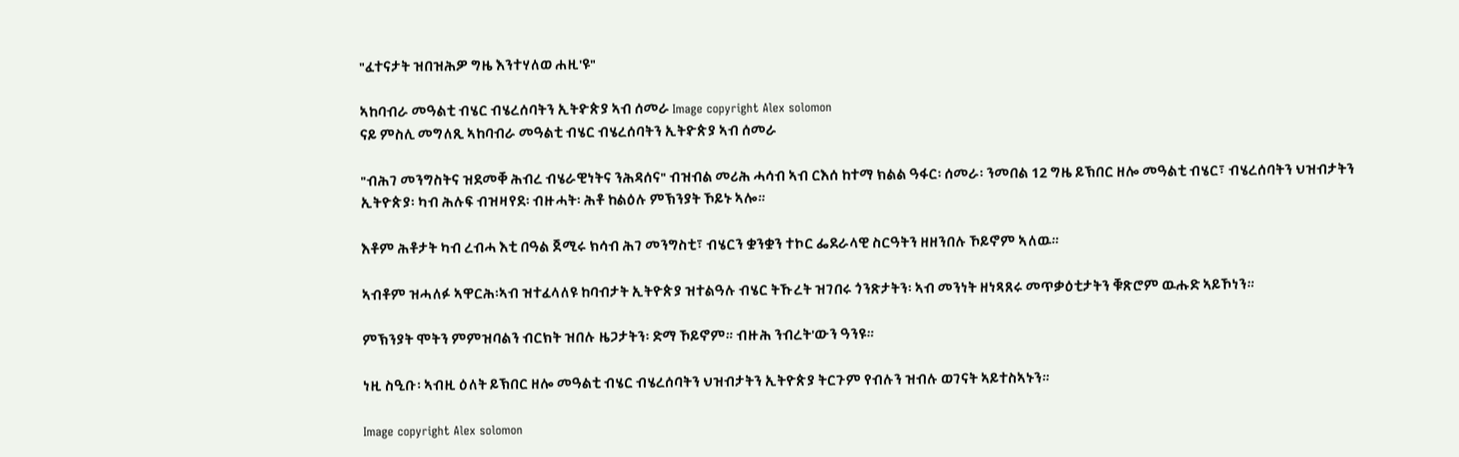"ፈተናታት ዝበዝሕዎ ግዜ እንተሃለወ ሐዚ'ዩ"

ኣከባብራ መዓልቲ ብሄር ብሄረሰባትን ኢትዯጵያ ኣብ ሰመራ Image copyright Alex solomon
ናይ ምስሊ መግለጺ ኣከባብራ መዓልቲ ብሄር ብሄረሰባትን ኢትዯጵያ ኣብ ሰመራ

"ብሕገ መንግስትና ዝደመቐ ሕብረ ብሄራዊነትና ንሕዳሰና" ብዝብል መሪሕ ሓሳብ ኣብ ርእሰ ከተማ ክልል ዓፋር፡ ሰመራ፡ ንመበል 12 ግዜ ይኽበር ዘሎ መዓልቲ ብሄር፣ ብሄረሰባትን ህዝብታትን ኢትዮጵያ፡ ካብ ሕሉፍ ብዝዛየደ፡ ብዙሓት፡ ሕቶ ከልዕሉ ምኽንያት ኾይኑ ኣሎ።

እቶም ሕቶታት ካብ ረብሓ እቲ በዓል ጀሚሩ ክሳብ ሕገ መንግስቲ፣ ብሄርን ቋንቋን ተኮር ፌደራላዊ ስርዓትን ዘዘንበሉ ኾይኖም ኣለዉ።

ኣብቶም ዝሓለፉ ኣዋርሕ፡ኣብ ዝተፈላለዩ ከባብታት ኢትዮጵያ ዝተልዓሉ ብሄር ትኹረት ዝገበሩ ጎንጽታትን፡ ኣብ መንነት ዘነጻጸሩ መጥቃዕቲታትን ቑጽሮም ዉሑድ ኣይኾነን።

ምኽንያት ሞትን ምምዝባልን ብርክት ዝበሉ ዜጋታትን፡ ድማ ኾይኖም። ብዙሕ ንብረት'ውን ዓንዩ።

ነዚ ስዒቡ፡ ኣብዚ ዕለት ይኽበር ዘሎ መዓልቲ ብሄር ብሄረሰባትን ህዝብታትን ኢትዮጵያ ትርጉም የብሉን ዝብሉ ወገናት ኣይተስኣኑን።

Image copyright Alex solomon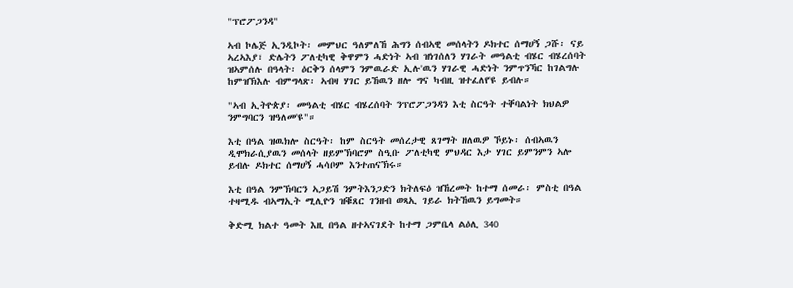"ፕሮፖጋንዳ"

ኣብ ኮሌጅ ኢንዲኮት፡ መምህር ዓለምለኸ ሕግን ሰብኣዊ መሰላትን ዶክተር ሰማሀኝ ጋሹ፡ ናይ ኣረኣእያ፣ ድሌትን ፖለቲካዊ ቅዋምን ሓድነት ኣብ ዝነገሰለን ሃገራት መዓልቲ ብሄር ብሄረሰባት ዝኣምሰሉ በዓላት፡ ዕርቅን ሰላምን ንምዉራድ ኢሉ'ዉን ሃገራዊ ሓድነት ንምጥንኻር ከገልግሉ ከምዝኽእሉ ብምግላጽ፡ ኣብዛ ሃገር ይኸዉን ዘሎ ግና ካብዚ ዝተፈለየ'ዩ ይብሉ።

"ኣብ ኢትዮጵያ፡ መዓልቲ ብሄር ብሄረሰባት ንፕሮፖጋንዳን እቲ ስርዓት ተቐባልነት ክህልዎ ንምግባርን ዝዓለመ'ዩ"።

እቲ በዓል ዝዉክሎ ስርዓት፡ ከም ስርዓት መሰረታዊ ጸገማት ዘለዉዎ ኾይኑ፡ ሰብኣዉን ዲሞክራሲያዉን መሰላት ዘይምኽባሮም ስዒቡ ፖለቲካዊ ምህዳር እታ ሃገር ይምንምን ኣሎ ይብሉ ዶክተር ሰማሀኝ ሓሳቦም እንተጠናኽሩ።

እቲ በዓል ንምኽባርን ኣጋይሽ ንምትእንጋድን ክትለፍዕ ዝኸረመት ከተማ ሰመራ፡ ምስቲ በዓል ተዛሚዱ ብኣማኢት ሚሊዮን ዝቑጸር ገንዘብ ወጻኢ ገይራ ክትኸዉን ይግመት።

ቅድሚ ክልተ ዓመት እዚ በዓል ዘተኣናገደት ከተማ ጋምቤላ ልዕሊ 340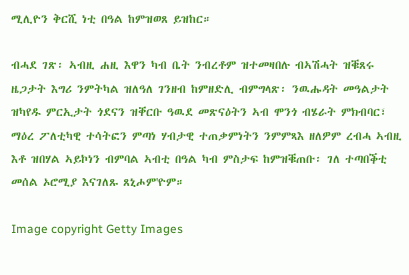ሚሊዮን ቅርሺ ነቲ በዓል ከምዝወጸ ይዝከር።

ብሓደ ገጽ፡ ኣብዚ ሐዚ እዋን ካብ ቤት ንብረቶም ዝተመዛበሉ ብኣሽሓት ዝቑጸሩ ዜጋታት እግሪ ንምትካል ዝለዓለ ገንዘብ ከምዘድሊ ብምግላጽ፡ ንዉሑዳት መዓልታት ዝካየዱ ምርኢታት ጎደናን ዝቐርቡ ዓዉደ መጽናዕትን ኣብ ሞንጎ ብሄራት ምክብባር፣ ማዕረ ፖለቲካዊ ተሳትፎን ምጣነ ሃብታዊ ተጠቃምነትን ንምምጻእ ዘለዎም ረብሓ ኣብዚ እቶ ዝበሃል ኣይኮነን ብምባል ኣብቲ በዓል ካብ ምስታፍ ከምዝቑጠቡ፡ ገለ ተጣበቕቲ መሰል ኦሮሚያ እናገለጹ ጸኒሖም'ዮም።

Image copyright Getty Images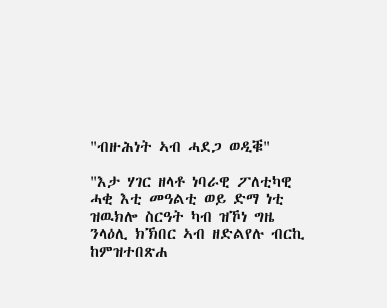"ብዙሕነት ኣብ ሓደጋ ወዲቑ"

"እታ ሃገር ዘላቶ ነባራዊ ፖለቲካዊ ሓቂ እቲ መዓልቲ ወይ ድማ ነቲ ዝዉክሎ ስርዓት ካብ ዝኾነ ግዜ ንላዕሊ ክኽበር ኣብ ዘድልየሉ ብርኪ ከምዝተበጽሐ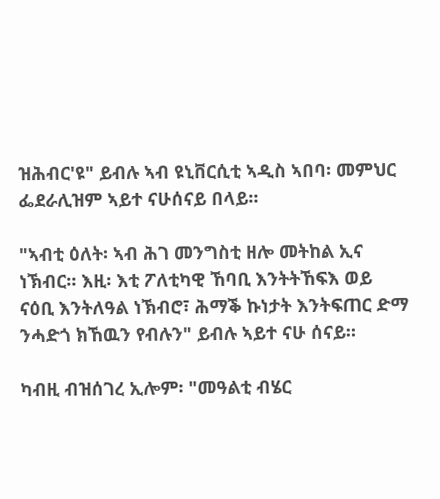ዝሕብር'ዩ" ይብሉ ኣብ ዩኒቨርሲቲ ኣዲስ ኣበባ፡ መምህር ፌደራሊዝም ኣይተ ናሁሰናይ በላይ።

"ኣብቲ ዕለት፡ ኣብ ሕገ መንግስቲ ዘሎ መትከል ኢና ነኽብር። እዚ፡ እቲ ፖለቲካዊ ኸባቢ እንትትኸፍእ ወይ ናዕቢ እንትለዓል ነኽብሮ፣ ሕማቕ ኩነታት እንትፍጠር ድማ ንሓድጎ ክኸዉን የብሉን" ይብሉ ኣይተ ናሁ ሰናይ።

ካብዚ ብዝሰገረ ኢሎም፡ "መዓልቲ ብሄር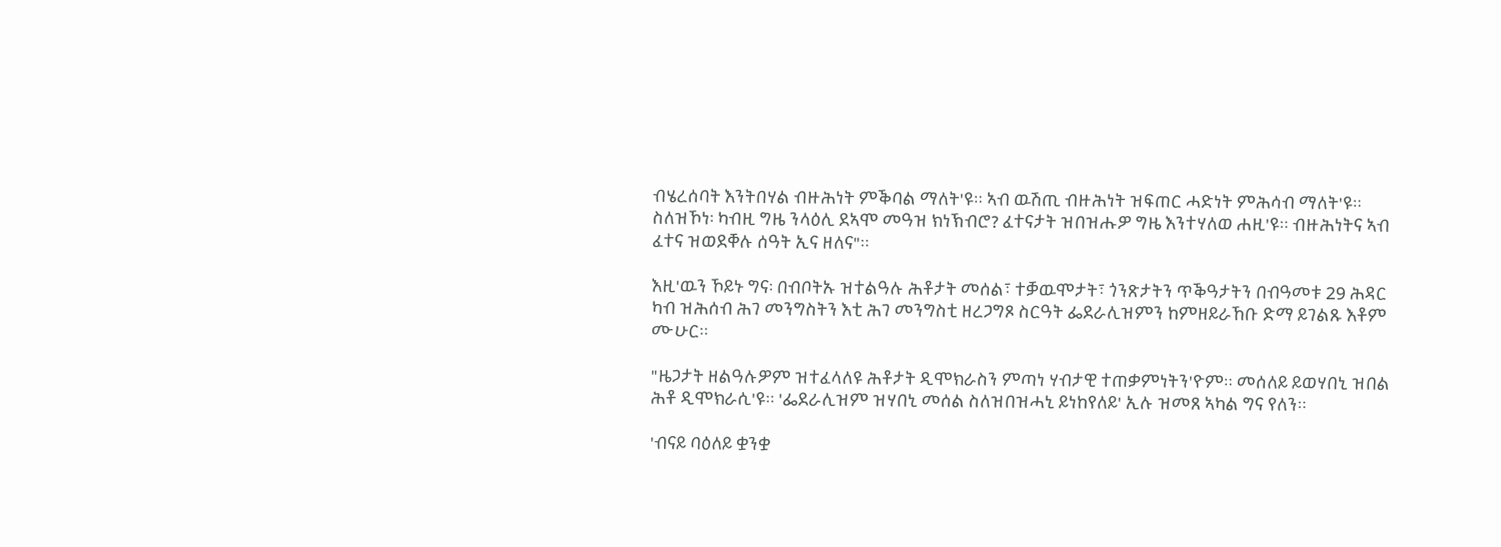ብሄረሰባት እንትበሃል ብዙሕነት ምቕባል ማለት'ዩ። ኣብ ዉሽጢ ብዙሕነት ዝፍጠር ሓድነት ምሕሳብ ማለት'ዩ። ስለዝኾነ፡ ካብዚ ግዜ ንላዕሊ ደኣሞ መዓዝ ክነኽብሮ? ፈተናታት ዝበዝሑዎ ግዜ እንተሃለወ ሐዚ'ዩ። ብዙሕነትና ኣብ ፈተና ዝወደቐሉ ሰዓት ኢና ዘለና"።

እዚ'ዉን ኾይኑ ግና፡ በብቦትኡ ዝተልዓሉ ሕቶታት መሰል፣ ተቓዉሞታት፣ ጎንጽታትን ጥቕዓታትን በብዓመቱ 29 ሕዳር ካብ ዝሕሰብ ሕገ መንግስትን እቲ ሕገ መንግስቲ ዘረጋግጾ ስርዓት ፌደራሊዝምን ከምዘይራኸቡ ድማ ይገልጹ እቶም ሙሁር።

"ዜጋታት ዘልዓሉዎም ዝተፈላለዩ ሕቶታት ዲሞክራስን ምጣነ ሃብታዊ ተጠቃምነትን'ዮም። መሰለይ ይወሃበኒ ዝበል ሕቶ ዲሞክራሲ'ዩ። 'ፌደራሊዝም ዝሃበኒ መሰል ስለዝበዝሓኒ ይነከየለይ' ኢሉ ዝመጸ ኣካል ግና የለን።

'ብናይ ባዕለይ ቋንቋ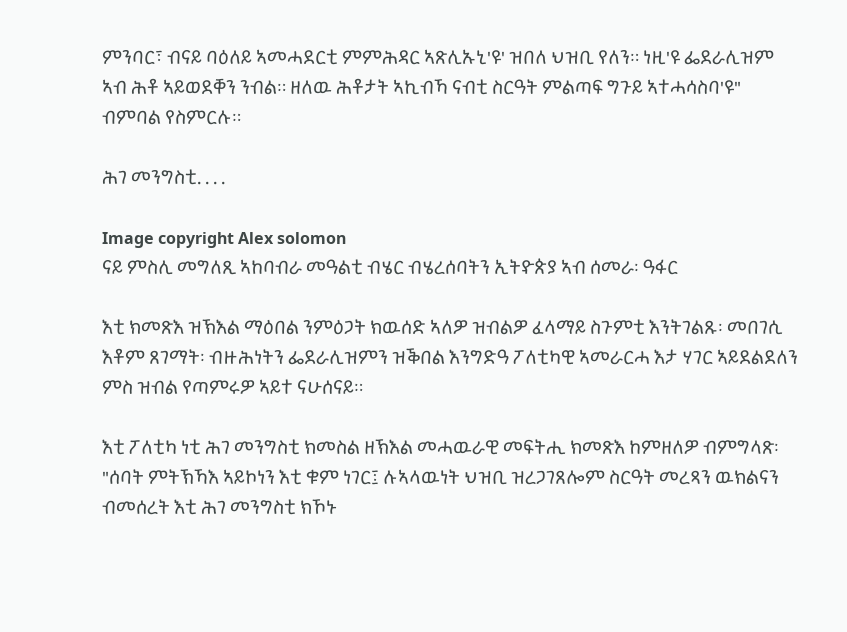ምንባር፣ ብናይ ባዕለይ ኣመሓደርቲ ምምሕዳር ኣጽሊኡኒ'ዩ' ዝበለ ህዝቢ የለን። ነዚ'ዩ ፌደራሊዝም ኣብ ሕቶ ኣይወደቐን ንብል። ዘለዉ ሕቶታት ኣኪብኻ ናብቲ ስርዓት ምልጣፍ ግጉይ ኣተሓሳስባ'ዩ" ብምባል የስምርሉ።

ሕገ መንግስቲ. . . .

Image copyright Alex solomon
ናይ ምስሊ መግለጺ ኣከባብራ መዓልቲ ብሄር ብሄረሰባትን ኢትዯጵያ ኣብ ሰመራ፡ ዓፋር

እቲ ክመጽእ ዝኽእል ማዕበል ንምዕጋት ክዉሰድ ኣለዎ ዝብልዎ ፈላማይ ስጉምቲ እንትገልጹ፡ መበገሲ እቶም ጸገማት፡ ብዙሕነትን ፌደራሊዝምን ዝቕበል እንግድዓ ፖለቲካዊ ኣመራርሓ እታ ሃገር ኣይደልደለን ምስ ዝብል የጣምሩዎ ኣይተ ናሁሰናይ።

እቲ ፖለቲካ ነቲ ሕገ መንግስቲ ክመስል ዘኽእል መሓዉራዊ መፍትሒ ክመጽእ ከምዘለዎ ብምግላጽ፡ "ሰባት ምትኽኻእ ኣይኮነን እቲ ቁም ነገር፤ ሉኣላዉነት ህዝቢ ዝረጋገጸሎም ስርዓት መረጻን ዉክልናን ብመሰረት እቲ ሕገ መንግስቲ ክኾኑ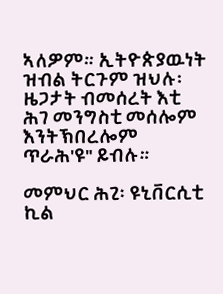ኣለዎም። ኢትዮጵያዉነት ዝብል ትርጉም ዝህሉ፡ ዜጋታት ብመሰረት እቲ ሕገ መንግስቲ መሰሎም እንትኽበረሎም ጥራሕ'ዩ" ይብሉ።

መምህር ሕጊ፡ ዩኒቨርሲቲ ኪል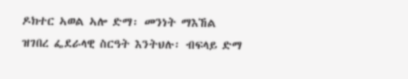ዶክተር ኣወል ኣሎ ድማ፡ መንነት ማእኸል ዝገበረ ፌደራላዊ ስርዓት እንትህሉ፡ ብፍላይ ድማ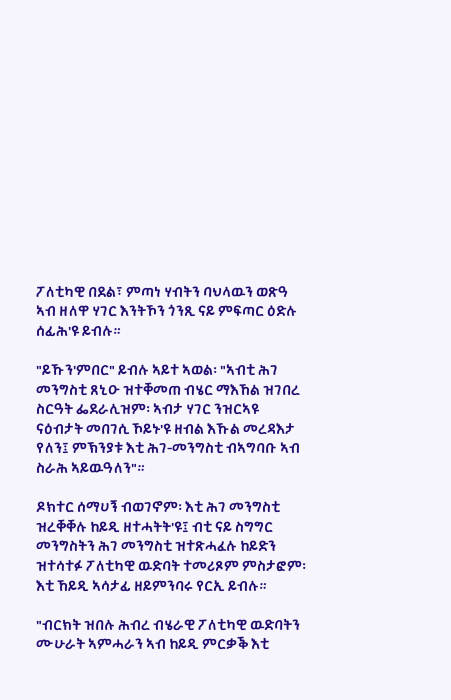ፖለቲካዊ በደል፣ ምጣነ ሃብትን ባህላዉን ወጽዓ ኣብ ዘለዋ ሃገር እንትኾን ጎንጺ ናይ ምፍጣር ዕድሉ ሰፊሕ'ዩ ይብሉ።

"ይኹን'ምበር" ይብሉ ኣይተ ኣወል፡ "ኣብቲ ሕገ መንግስቲ ጸኒዑ ዝተቐመጠ ብሄር ማእኸል ዝገበረ ስርዓት ፌደራሊዝም፡ ኣብታ ሃገር ንዝርኣዩ ናዕብታት መበገሲ ኾይኑ'ዩ ዘብል እኹል መረዳእታ የለን፤ ምኽንያቱ እቲ ሕገ-መንግስቲ ብኣግባቡ ኣብ ስራሕ ኣይዉዓለን"።

ዶክተር ሰማሀኝ ብወገኖም፡ እቲ ሕገ መንግስቲ ዝረቐቐሉ ከይዲ ዘተሓትት'ዩ፤ ብቲ ናይ ስግግር መንግስትን ሕገ መንግስቲ ዝተጽሓፈሉ ከይድን ዝተሳተፉ ፖለቲካዊ ዉድባት ተመሪጾም ምስታፎም፡ እቲ ኸይዲ ኣሳታፊ ዘይምንባሩ የርኢ ይብሉ።

"ብርክት ዝበሉ ሕብረ ብሄራዊ ፖለቲካዊ ዉድባትን ሙሁራት ኣምሓራን ኣብ ከይዲ ምርቃቕ እቲ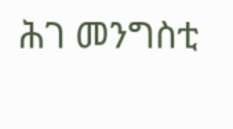ሕገ መንግስቲ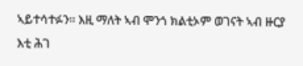ኣይተሳተፉን። እዚ ማለት ኣብ ሞንጎ ክልቲኦም ወገናት ኣብ ዙርያ እቲ ሕገ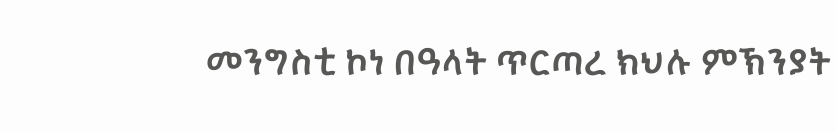መንግስቲ ኮነ በዓላት ጥርጣረ ክህሉ ምኽንያት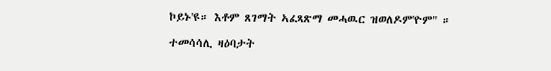ኮይኑ'ዩ። እቶም ጸገማት ኣፈጻጽማ መሓዉር ዝወለዶም'ዮም" ።

ተመሳሳሊ ዛዕባታት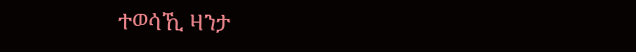ተወሳኺ ዛንታ